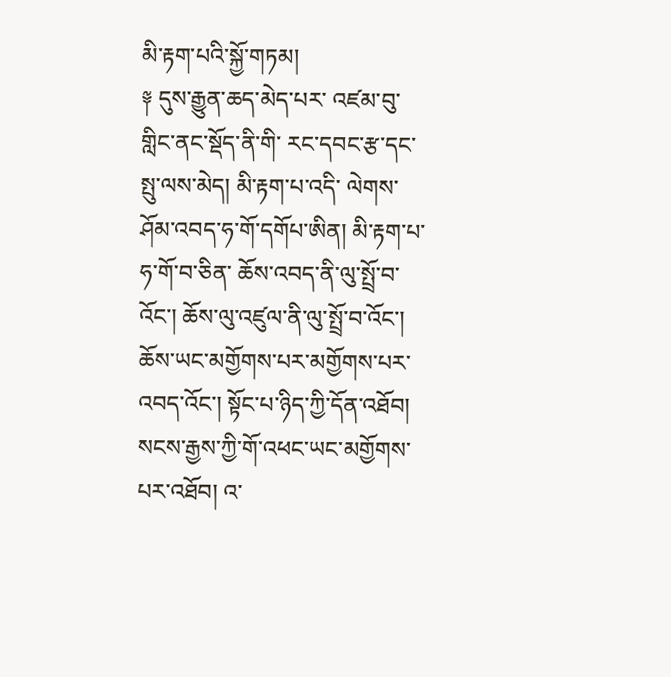མི་རྟག་པའི་སྐྱོ་གཏམ།
༈ དུས་རྒྱུན་ཆད་མེད་པར་ འཛམ་བུ་གླིང་ནང་སྡོད་ནི་གི་ རང་དབང་རྩ་དང་སྤུ་ལས་མེད། མི་རྟག་པ་འདི་ ལེགས་ཤོམ་འབད་ཧ་གོ་དགོཔ་ཨིན། མི་རྟག་པ་ཧ་གོ་བ་ཅིན་ ཆོས་འབད་ནི་ལུ་སྤྲོ་བ་འོང་། ཆོས་ལུ་འཛུལ་ནི་ལུ་སྤྲོ་བ་འོང་། ཆོས་ཡང་མགྱོགས་པར་མགྱོགས་པར་འབད་འོང་། སྟོང་པ་ཉིད་ཀྱི་དོན་འཐོབ། སངས་རྒྱས་ཀྱི་གོ་འཕང་ཡང་མགྱོགས་པར་འཐོབ། འ་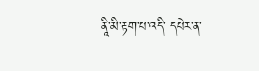ནཱི་མི་རྟག་པ་འདི་ དཔེར་ན་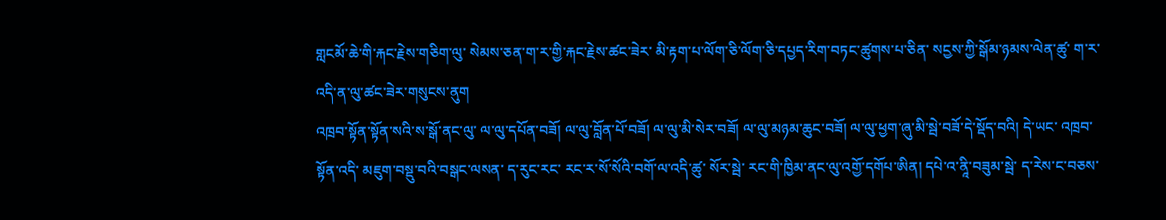གླངམོ་ཆེ་གི་རྐང་རྗེས་གཅིག་ལུ་ སེམས་ཅན་ག་ར་གྱི་རྐང་རྗེས་ཚང་ཟེར་ མི་རྟག་པ་ལོག་ཅི་ལོག་ཅི་དཔྱད་རིག་བཏང་ཚུགས་པ་ཅིན་ སངྱས་ཀྱི་སྒོམ་ཉམས་ལེན་ཚུ་ ག་ར་འདི་ན་ལུ་ཚང་ཟེར་གསུངས་ནུག
འཁྲབ་སྟོན་སྟོན་སའི་ས་སྒོ་ནང་ལུ་ ལ་ལུ་དཔོན་བཟོ། ལ་ལུ་བློན་པོ་བཟོ། ལ་ལུ་མི་སེར་བཟོ། ལ་ལུ་མཉམ་ཆུང་བཟོ། ལ་ལུ་ཕྱག་ཞུ་མི་སྦེ་བཟོ་དེ་སྡོད་བའི། དེ་ཡང་ འཁྲབ་སྟོན་འདི་ མཇུག་བསྡུ་བའི་བསྒང་ལསན་ ད་རུང་རང་ རང་ར་སོ་སོའི་བགོ་ལ་འདི་ཚུ་ སོར་སྦེ་ རང་གི་ཁྱིམ་ནང་ལུ་འགྱོ་དགོཔ་ཨིན། དཔེ་འ་ནཱི་བཟུམ་སྦེ་ ད་རེས་ང་བཅས་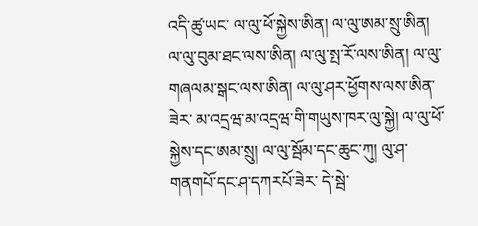འདི་ཚུ་ཡང་ ལ་ལུ་ཕོ་སྐྱེས་ཨིན། ལ་ལུ་ཨམ་སྲུ་ཨིན། ལ་ལུ་བུམ་ཐང་ལས་ཨིན། ལ་ལུ་སྤ་རོ་ལས་ཨིན། ལ་ལུ་གཞལམ་སྒང་ལས་ཨིན། ལ་ལུ་ཤར་ཕྱོགས་ལས་ཨིན་ཟེར་ མ་འདྲཝ་མ་འདྲཝ་གི་གཡུས་ཁར་ལུ་སྐྱེ། ལ་ལུ་ཕོ་སྐྱེས་དང་ཨམ་སྲུ། ལ་ལུ་སྦོམ་དང་ཆུང་ཀུ། ལུ་ཤ་གནགཔོ་དང་ཤ་དཀརཔོ་ཟེར་ དེ་སྦེ་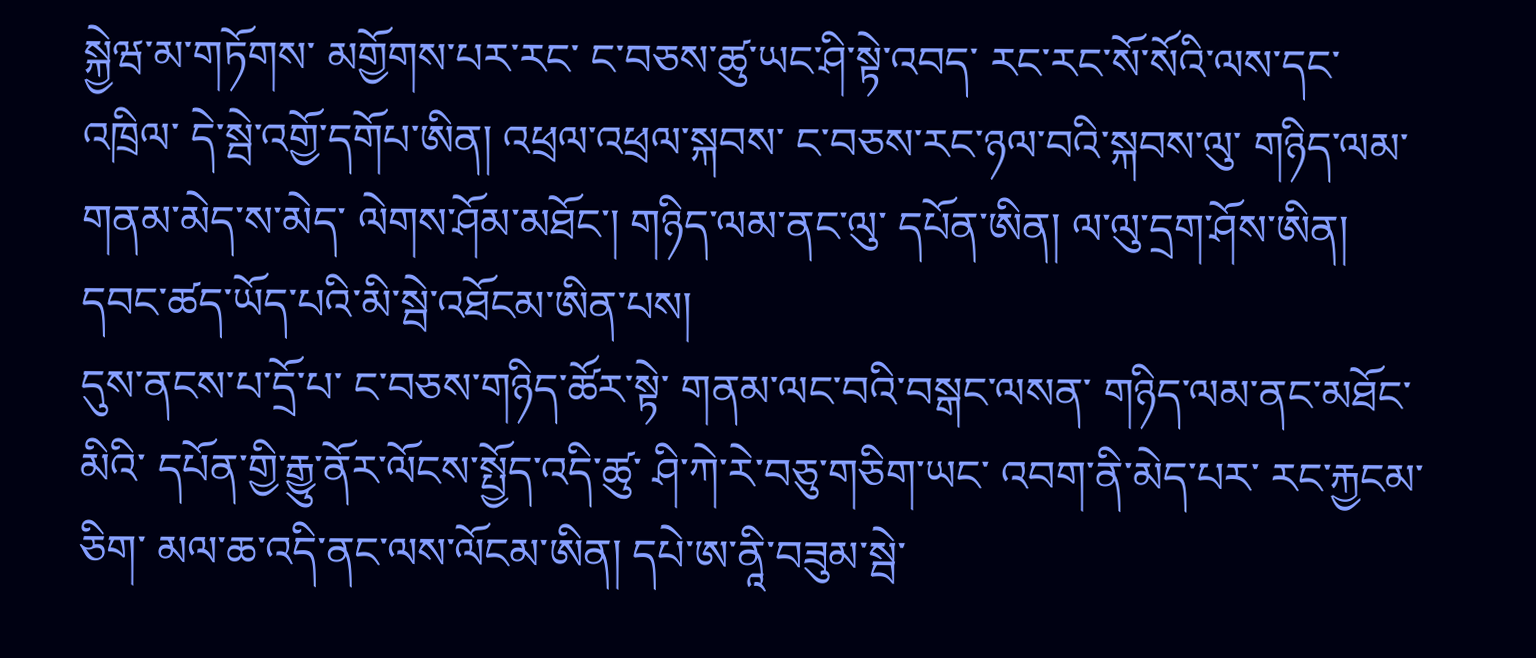སྐྱེཝ་མ་གཏོགས་ མགྱོགས་པར་རང་ ང་བཅས་ཚུ་ཡང་ཤི་སྟེ་འབད་ རང་རང་སོ་སོའི་ལས་དང་འཁྲིལ་ དེ་སྦེ་འགྱོ་དགོཔ་ཨིན། འཕྲལ་འཕྲལ་སྐབས་ ང་བཅས་རང་ཉལ་བའི་སྐབས་ལུ་ གཉིད་ལམ་གནམ་མེད་ས་མེད་ ལེགས་ཤོམ་མཐོང་། གཉིད་ལམ་ནང་ལུ་ དཔོན་ཨིན། ལ་ལུ་དྲག་ཤོས་ཨིན། དབང་ཚད་ཡོད་པའི་མི་སྦེ་འཐོངམ་ཨིན་པས།
དུས་ནངས་པ་དྲོ་པ་ ང་བཅས་གཉིད་ཚོར་སྟེ་ གནམ་ལང་བའི་བསྒང་ལསན་ གཉིད་ལམ་ནང་མཐོང་མིའི་ དཔོན་གྱི་རྒྱུ་ནོར་ལོངས་སྤྱོད་འདི་ཚུ་ ཤི་ཀེ་རེ་བཅུ་གཅིག་ཡང་ འབག་ནི་མེད་པར་ རང་རྐྱངམ་ཅིག་ མལ་ཆ་འདི་ནང་ལས་ལོངམ་ཨིན། དཔེ་ཨ་ནཱི་བཟུམ་སྦེ་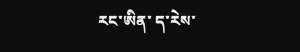རང་ཨིན་ ད་རེས་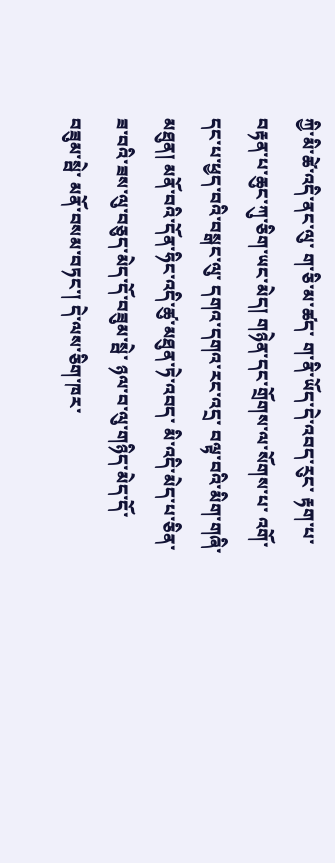ཀྱི་མི་ཚེ་འདི་ནང་ལུ་ ག་ཅི་མ་ཚད་ ག་ནི་ཡོད་དེ་འབད་རུང་ རྟག་པ་བརྟན་པ་ཆུང་ཀུ་ཅིག་ཡང་མེད། གཉེན་དང་གྲོགས་ལ་སོགས་པ་ འགོ་དང་པ་ཕྱད་བའི་བསྒང་ལུ་ དགའ་དགའ་རང་འདྲ་ བལྟ་བའི་མིག་གཞི་མཐུན། མནོ་བའི་དོན་ཧིང་འདི་ཚུ་མཐུན་ཏེ་འབད་ མི་འདི་མེད་པ་ཅིན་ ཟ་བའི་ཟས་ལུ་བཅུད་མེད་དོ་བཟུམ་སྦེ་ ཉལ་བ་ལུ་གཉིད་མེད་དོ་བཟུམ་སྦེ་ མནོ་བསམ་བཏང་། དེ་ལས་ཅིག་ཁར་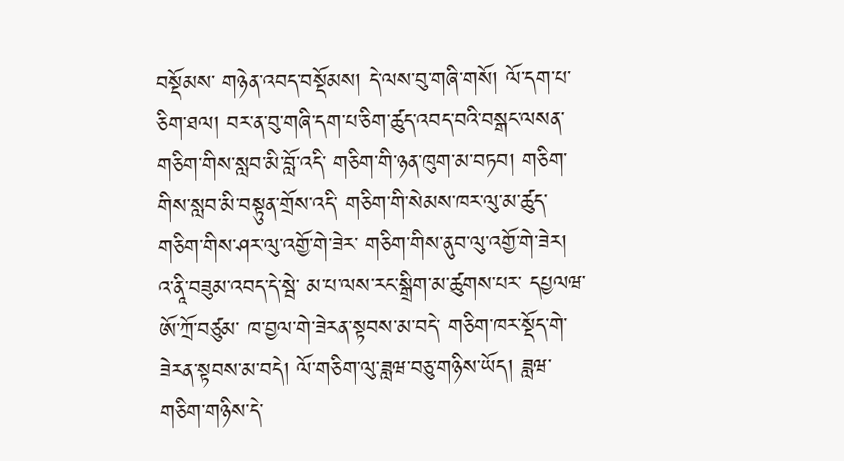བསྡོམས་ གཉེན་འབད་བསྡོམས། དེ་ལས་བུ་གཞི་གསོ། ལོ་དག་པ་ཅིག་ཐལ། བར་ན་བུ་གཞི་དག་པ་ཅིག་ཚུད་འབད་བའི་བསྒང་ལསན་ གཅིག་གིས་སླབ་མི་བློ་འདི་ གཅིག་གི་ཉན་ཁུག་མ་བཏབ། གཅིག་གིས་སླབ་མི་བསྟུན་གྲོས་འདི་ གཅིག་གི་སེམས་ཁར་ལུ་མ་ཚུད་ གཅིག་གིས་ཤར་ལུ་འགྱོ་གེ་ཟེར་ གཅིག་གིས་ནུབ་ལུ་འགྱོ་གེ་ཟེར། འ་ནཱི་བཟུམ་འབད་དེ་སྦེ་ མ་པ་ལས་རང་སྒྲིག་མ་ཚུགས་པར་ དཔྱལཝ་ཨོ་ཀྲོ་བཙུམ་ ཁ་བྱལ་གེ་ཟེརན་སྟབས་མ་བདེ་ གཅིག་ཁར་སྡོད་གེ་ཟེརན་སྟབས་མ་བདེ། ལོ་གཅིག་ལུ་ཟླཝ་བཅུ་གཉིས་ཡོད། ཟླཝ་གཅིག་གཉིས་དེ་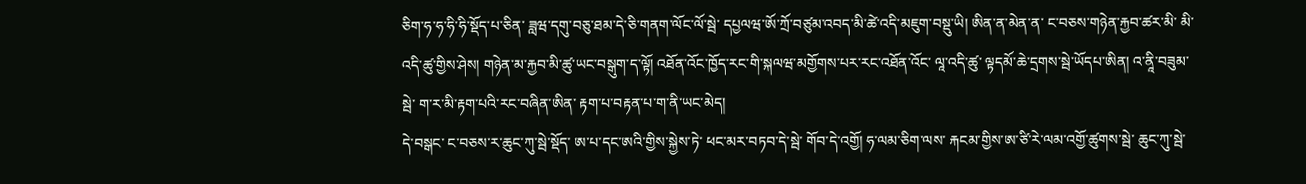ཅིག་ཧ་ཧ་ཧི་ཧི་སྡོད་པ་ཅིན་ ཟླཝ་དགུ་བཅུ་ཐམ་དེ་ཅི་གནག་ལོང་ལོ་སྦེ་ དཔྱལཝ་ཨོ་ཀྲོ་བཙུམ་འབད་མི་ཚེ་འདི་མཇུག་བསྡུ་ཡི། ཨིན་ན་མེན་ན་ ང་བཅས་གཉེན་རྐྱབ་ཚར་མི་ མི་འདི་ཚུ་གྱིས་ཤེས། གཉེན་མ་རྐྱབ་མི་ཚུ་ཡང་བསྒུག་ད་ལྟོ། འཐོན་འོང་ཁྱོད་རང་གི་སྐལཝ་མགྱོགས་པར་རང་འཐོན་འོང་ ལཱ་འདི་ཚུ་ ལྟདམོ་ཆེ་དྲགས་སྦེ་ཡོདཔ་ཨིན། འ་ནཱི་བཟུམ་སྦེ་ ག་ར་མི་རྟག་པའི་རང་བཞིན་ཨིན་ རྟག་པ་བརྟན་པ་ག་ནི་ཡང་མེད།
དེ་བསྒང་ ང་བཅས་ར་ཆུང་ཀུ་སྦེ་སྡོད་ ཨ་པ་དང་ཨའི་གྱིས་སྐྱེས་ཏེ་ ཕང་མར་བཏབ་དེ་སྦེ་ གོབ་དེ་འགྱོ། ཧ་ལམ་ཅིག་ལས་ རྐངམ་གྱིས་ཨ་ཙི་རེ་ལམ་འགྱོ་ཚུགས་སྦེ་ ཆུང་ཀུ་སྦེ་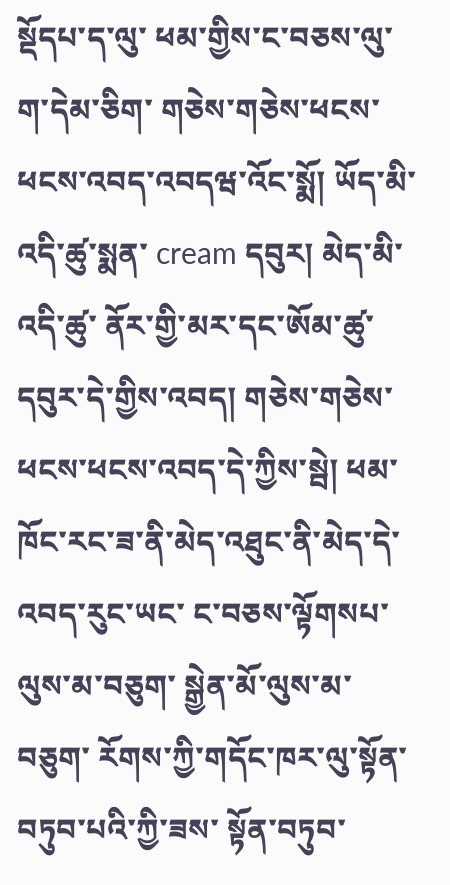སྡོདཔ་ད་ལུ་ ཕམ་གྱིས་ང་བཅས་ལུ་ག་དེམ་ཅིག་ གཅེས་གཅེས་ཕངས་ཕངས་འབད་འབདཝ་འོང་སྨོ། ཡོད་མི་འདི་ཚུ་སྨན་ cream དབུར། མེད་མི་འདི་ཚུ་ ནོར་གྱི་མར་དང་ཨོམ་ཚུ་དབུར་དེ་གྱིས་འབད། གཅེས་གཅེས་ཕངས་ཕངས་འབད་དེ་ཀྱིས་སྦེ། ཕམ་ཁོང་རང་ཟ་ནི་མེད་འཐུང་ནི་མེད་དེ་འབད་རུང་ཡང་ ང་བཅས་ལྟོགསཔ་ལུས་མ་བཅུག་ སྒྱེན་མོ་ལུས་མ་བཅུག་ རོགས་ཀྱི་གདོང་ཁར་ལུ་སྟོན་བཏུབ་པའི་ཀྱི་ཟས་ སྟོན་བཏུབ་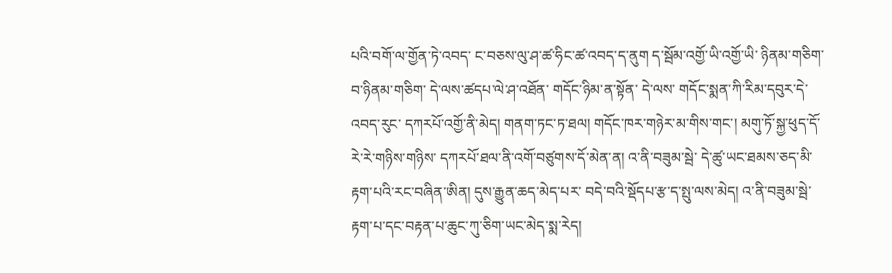པའི་བགོ་ལ་གྱོན་ཏེ་འབད་ ང་བཅས་ལུ་ཤ་ཚ་ཧིང་ཚ་འབད་ད་ནུག ད་སྦོམ་འགྱོ་ཡི་འགྱོ་ཡི་ ཉིནམ་གཅིག་བ་ཉིནམ་གཅིག་ དེ་ལས་ཚདཔ་ལེ་ཤ་འཐོན་ གདོང་ཉིམ་ན་སྟོན་ དེ་ལས་ གདོང་སྨན་ཀི་རིམ་དབུར་དེ་འབད་རུང་ དཀརཔོ་འགྱོ་ནི་མེད། གནག་ཏང་ཏ་ཐལ། གདོང་ཁར་གཉེར་མ་གིས་གང་། མགུ་ཏོ་སྐྱ་ཕུད་དོ་རེ་རེ་གཉིས་གཉིས་ དཀརཔོ་ཐལ་ནི་འགོ་བཙུགས་དོ་མེན་ན། འ་ནི་བཟུམ་སྦེ་ དེ་ཚུ་ཡང་ཐམས་ཅད་མི་རྟག་པའི་རང་བཞིན་ཨིན། དུས་རྒྱུན་ཆད་མེད་པར་ བདེ་བའི་སྡོདཔ་རྩ་ད་སྤུ་ལས་མེད། འ་ནི་བཟུམ་སྦེ་ རྟག་པ་དང་བརྟན་པ་ཆུང་ཀུ་ཅིག་ཡང་མེད་སྨ་རེད།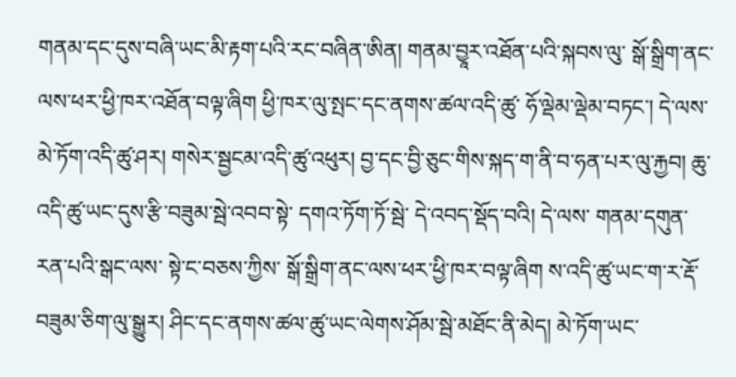གནམ་དང་དུས་བཞི་ཡང་མི་རྟག་པའི་རང་བཞིན་ཨིན། གནམ་བྱཱར་འཐོན་པའི་སྐབས་ལུ་ སྒོ་སྒྲིག་ནང་ལས་ཕར་ཕྱི་ཁར་འཐོན་བལྟ་ཞིག ཕྱི་ཁར་ལུ་སྤང་དང་ནགས་ཚལ་འདི་ཚུ་ ཧོ་ལྡེམ་ལྡེམ་བཏང་། དེ་ལས་མེ་ཏོག་འདི་ཚུ་ཤར། གསེར་སྦྱངམ་འདི་ཚུ་འཕུར། བྱ་དང་བྱི་ཅུང་གིས་སྐད་ག་ནི་བ་ཧན་པར་ལུ་རྐྱབ། ཆུ་འདི་ཚུ་ཡང་དུས་རྩི་བཟུམ་སྦེ་འབབ་སྟེ་ དགའ་ཏོག་ཏོ་སྦེ་ དེ་འབད་སྡོད་བའི། དེ་ལས་ གནམ་དགུན་རན་པའི་སྒང་ལས་ སྟེ་ང་བཅས་ཀྱིས་ སྒོ་སྒྲིག་ནང་ལས་ཕར་ཕྱི་ཁར་བལྟ་ཞིག ས་འདི་ཚུ་ཡང་ག་ར་རྡོ་བཟུམ་ཅིག་ལུ་སྒྱུར། ཤིང་དང་ནགས་ཚལ་ཚུ་ཡང་ལེགས་ཤོམ་སྦེ་མཐོང་ནི་མེད། མེ་ཏོག་ཡང་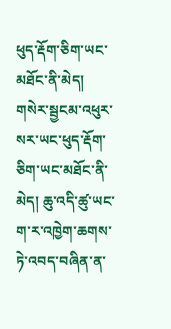ཕུད་རྡོག་ཅིག་ཡང་མཐོང་ནི་མེད། གསེར་སྦྱངམ་འཕུར་སར་ཡང་ཕུད་རྡོག་ཅིག་ཡང་མཐོང་ནི་མེད། ཆུ་འདི་ཚུ་ཡང་ག་ར་འཁྱེག་ཆགས་ཏེ་འབད་བཞིན་ན་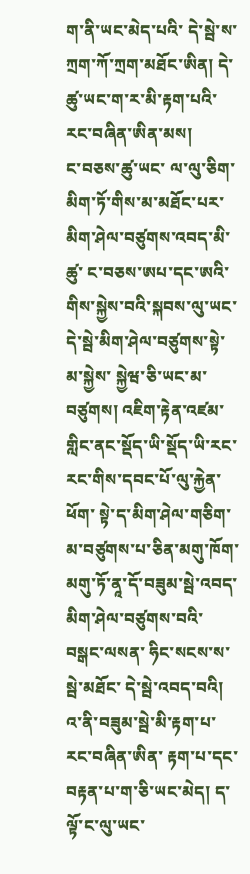ག་ནི་ཡང་མེད་པའི་ དེ་སྦེ་ས་ཀྲག་ཀོ་ཀྲག་མཐོང་ཨིན། དེ་ཚུ་ཡང་ག་ར་མི་རྟག་པའི་རང་བཞིན་ཨིན་མས།
ང་བཅས་ཚུ་ཡང་ ལ་ལུ་ཅིག་མིག་ཏོ་གིས་མ་མཐོང་པར་མིག་ཤེལ་བཙུགས་འབད་མི་ཚུ་ ང་བཅས་ཨཔ་དང་ཨའི་གིས་སྐྱེས་བའི་སྐབས་ལུ་ཡང་ དེ་སྦེ་མིག་ཤེལ་བཙུགས་སྟེ་མ་སྐྱེས་ སྐྱེཝ་ཅི་ཡང་མ་བཙུགས། འཇིག་རྟེན་འཛམ་གླིང་ནང་སྡོད་ཡི་སྡོད་ཡི་རང་ རང་གིས་དབང་པོ་ལུ་རྐྱེན་ཕོག་ སྟེ་ད་མིག་ཤེལ་གཅིག་མ་བཙུགས་པ་ཅིན་མགུ་ཁོག་ མགུ་ཏོ་ནཱ་དོ་བཟུམ་སྦེ་འབད་ མིག་ཤེལ་བཙུགས་བའི་བསྒང་ལསན་ ཧིང་སངས་ས་སྦེ་མཐོང་ དེ་སྦེ་འབད་བའི། འ་ནི་བཟུམ་སྦེ་མི་རྟག་པ་རང་བཞིན་ཨིན་ རྟག་པ་དང་བརྟན་པ་ག་ཅི་ཡང་མེད། ད་ལྟོ་ང་ལུ་ཡང་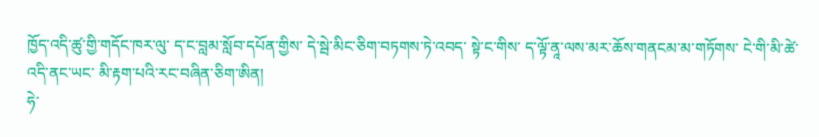ཁྱོད་འདི་ཚུ་གྱི་གདོང་ཁར་ལུ་ ད་ང་བླམ་སློབ་དཔོན་གྱིས་ དེ་སྦེ་མིང་ཅིག་བཏགས་ཏེ་འབད་ སྟེ་ང་གིས་ ད་ལྟོ་ནཱ་ལས་མར་ཆོས་གནངམ་མ་གཏོགས་ ངེ་གི་མི་ཚེ་འདི་ནང་ཡང་ མི་རྟག་པའི་རང་བཞིན་ཅིག་ཨིན།
ཧེ་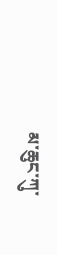མ་ཆུང་ཀུ་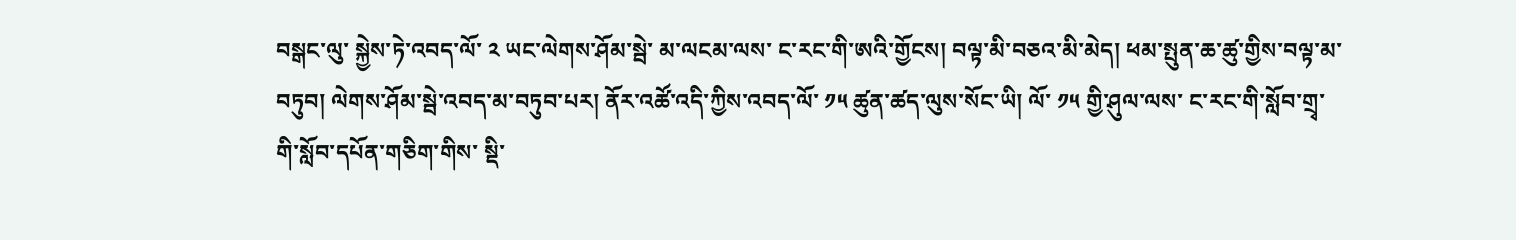བསྒང་ལུ་ སྐྱེས་ཏེ་འབད་ལོ་ ༢ ཡང་ལེགས་ཤོམ་སྦེ་ མ་ལངམ་ལས་ ང་རང་གི་ཨའི་གྱོངས། བལྟ་མི་བཅའ་མི་མེད། ཕམ་སྤུན་ཆ་ཚུ་གྱིས་བལྟ་མ་བཏུབ། ལེགས་ཤོམ་སྦེ་འབད་མ་བཏུབ་པར། ནོར་འཚོ་འདི་ཀྱིས་འབད་ལོ་ ༡༥ ཚུན་ཚད་ལུས་སོང་ཡི། ལོ་ ༡༥ གྱི་ཤུལ་ལས་ ང་རང་གི་སློབ་གྲྭ་གི་སློབ་དཔོན་གཅིག་གིས་ སྡི་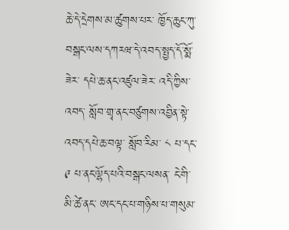ཆེ་དེ་དྲེགས་མ་ཚུགས་པར་ ཁྱོད་ཆུང་ཀུ་བསྒང་ལས་དཀརཝ་དེ་འབད་སྤྱད་དོ་སྨོ་ཟེར་ དཔེ་ཆ་ནང་འཛུལ་ཟེར་ འདི་ཀྱིས་འབད་ སློབ་གྲྭ་ནང་བཙུགས་འབྱིན་སྟེ་འབད་དཔེ་ཆ་བལྟ་ སློབ་རིམ་ ༨ པ་དང་ ༩ པ་ནང་ལྷོད་པའི་བསྒང་ལསན་ ངེ་གི་མི་ཚེ་ནང་ ཨང་དང་པ་གཉིས་པ་གསུམ་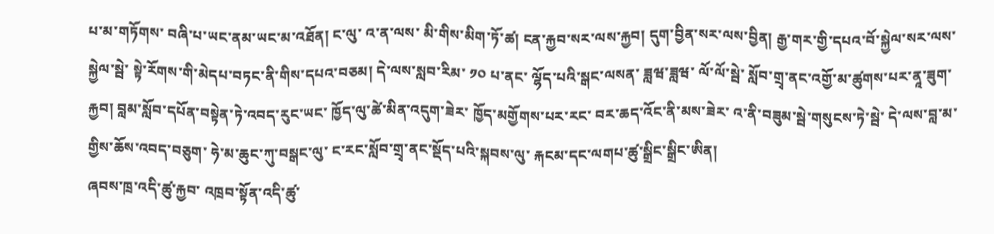པ་མ་གཏོགས་ བཞི་པ་ཡང་ནམ་ཡང་མ་འཐོན། ང་ལུ་ འ་ན་ལས་ མི་གིས་མིག་ཏོ་ཚ། ངན་རྐྱབ་སར་ལས་རྐྱབ། དུག་བྱིན་སར་ལས་བྱིན། རྒྱ་གར་གྱི་དཔའ་བོ་སྐྱེལ་སར་ལས་སྐྱེལ་སྦེ་ སྟེ་རོགས་གི་མེདཔ་བཏང་ནི་གིས་དཔའ་བཅམ། དེ་ལས་སླབ་རིམ་ ༡༠ པ་ནང་ ལྷོད་པའི་སྒང་ལསན་ ཟླཝ་ཟླཝ་ ལོ་ལོ་སྦེ་ སློབ་གྲྭ་ནང་འགྱོ་མ་ཚུགས་པར་ནཱ་ཟུག་རྐྱབ། བླམ་སློབ་དཔོན་བསྟེན་ཏེ་འབད་རུང་ཡང་ ཁྱོད་ལུ་ཚེ་མིན་འདུག་ཟེར་ ཁྱོད་མགྱོགས་པར་རང་ བར་ཆད་འོང་ནི་མས་ཟེར་ འ་ནི་བཟུམ་སྦེ་གསུངས་ཏེ་སྦེ་ དེ་ལས་བླ་མ་གྱིས་ཆོས་འབད་བཅུག་ ཧེ་མ་ཆུང་ཀུ་བསྒང་ལུ་ ང་རང་སློབ་གྲྭ་ནང་སྡོད་པའི་སྐབས་ལུ་ རྐངམ་དང་ལགཔ་ཚུ་སྒྲིང་སྒྲིང་ཨིན།
ཞབས་ཁྲ་འདི་ཚུ་རྐྱབ་ འཁྲབ་སྟོན་འདི་ཚུ་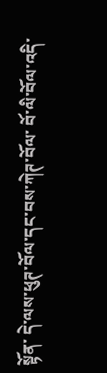སྟོན་ དེ་ལས་ཕུཊ་བོལ་དང་བས་ཀེཊ་བོལ་ བོ་ལི་བོལ་འདི་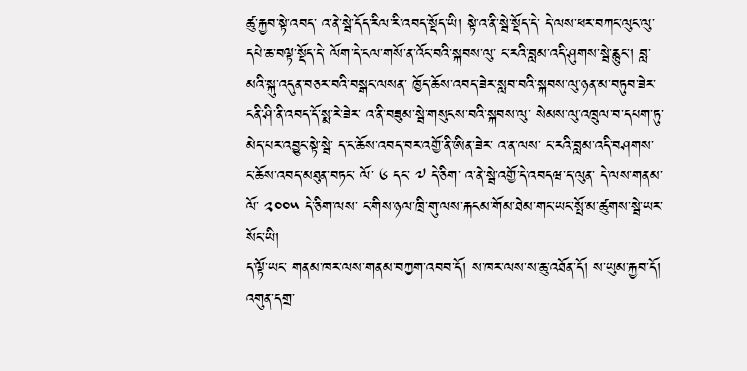ཚུ་རྐྱབ་སྟེ་འབད་ འ་ནེ་སྦེ་དོད་རིལ་རི་འབད་སྡོད་ཡི། སྟེ་འ་ནི་སྦེ་སྡོད་དེ་ དེ་ལས་ཕར་བཀང་ལུང་ལུ་དཔེ་ཆ་བལྟ་སྡོད་དེ་ ལོག་དེ་ངལ་གསོ་ན་འོང་བའི་སྐབས་ལུ་ ང་རའི་བླམ་འདི་ཤུགས་སྦེ་རྙུང་། བླ་མའི་སྐུ་འདུན་བཅར་བའི་བསྒང་ལསན་ ཁྱོད་ཆོས་འབད་ཟེར་སླབ་བའི་སྐབས་ལུ་ཉན་མ་བཏུབ་ཟེར་ ངནི་ཤི་ནི་འབད་དོ་སྨ་རེ་ཟེར་ འ་ནི་བཟུམ་སྦེ་གསུངས་བའི་སྐབས་ལུ་ སེམས་ལུ་འཁྲུལ་བ་དཔག་ཏུ་མེད་པར་འབྱུང་སྟེ་སྦེ་ ད་ང་ཆོས་འབད་བར་འགྱོ་ནི་ཨིན་ཟེར་ འ་ན་ལས་ ང་རའི་བླམ་འདི་བཤགས་ ང་ཆོས་འབད་མཐུན་བཏང་ ལོ་ ༦ དང་ ༧ དེ་ཅིག་ འ་ནེ་སྦེ་འགྱོ་དེ་འབདཝ་ད་ལུན་ དེ་ལས་གནམ་ལོ་ ༢༠༠༥ དེ་ཅིག་ལས་ ང་གིས་ཉལ་ཁྲི་གུ་ལས་རྐངམ་གོམ་ཐེམ་གང་ཡང་སྤོ་མ་ཚུགས་སྦེ་ཡར་སོང་ཡི།
ད་ལྟོ་ཡང་ གནམ་ཁར་ལས་གནམ་བཀྱག་འབབ་དོ། ས་ཁར་ལས་ས་ཆུ་འཐོན་དོ། ས་ཡུམ་རྐྱབ་དོ། འགུན་དགྲ་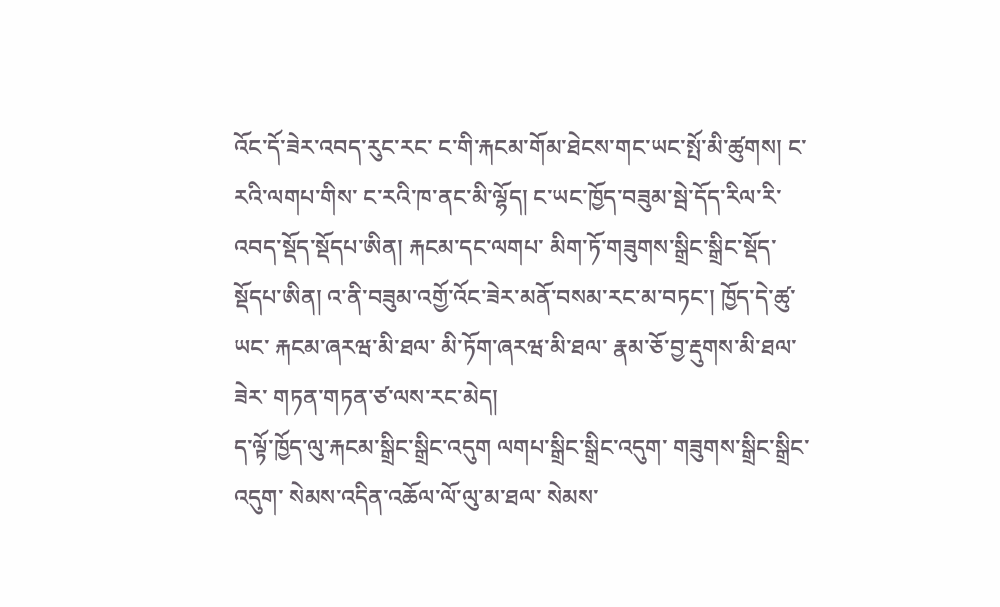འོང་དོ་ཟེར་འབད་རུང་རང་ ང་གི་རྐངམ་གོམ་ཐེངས་གང་ཡང་སྤོ་མི་ཚུགས། ང་རའི་ལགཔ་གིས་ ང་རའི་ཁ་ནང་མི་ལྷོད། ང་ཡང་ཁྱོད་བཟུམ་སྦེ་དོད་རིལ་རི་འབད་སྡོད་སྡོདཔ་ཨིན། རྐངམ་དང་ལགཔ་ མིག་ཏོ་གཟུགས་སྒྲིང་སྒྲིང་སྡོད་སྡོདཔ་ཨིན། འ་ནི་བཟུམ་འགྱོ་འོང་ཟེར་མནོ་བསམ་རང་མ་བཏང་། ཁྱོད་དེ་ཚུ་ཡང་ རྐངམ་ཞརཝ་མི་ཐལ་ མི་ཏོག་ཞརཝ་མི་ཐལ་ རྣམ་ཅོ་བྱ་རྡུགས་མི་ཐལ་ཟེར་ གཏན་གཏན་ཙ་ལས་རང་མེད།
ད་ལྟོ་ཁྱོད་ལུ་རྐངམ་སྒྲིང་སྒྲིང་འདུག ལགཔ་སྒྲིང་སྒྲིང་འདུག་ གཟུགས་སྒྲིང་སྒྲིང་འདུག་ སེམས་འདིན་འཆོལ་ལོ་ལུ་མ་ཐལ་ སེམས་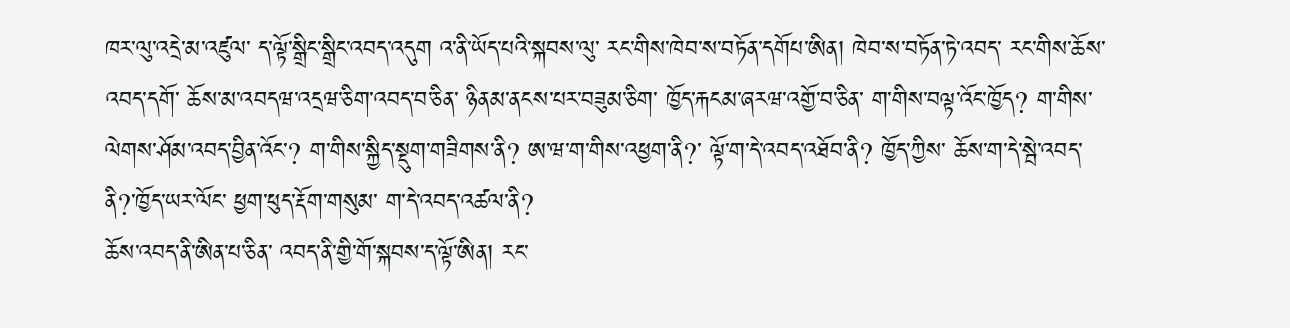ཁར་ལུ་འདྲེ་མ་འཛུལ་ ད་ལྟོ་སྒྲིང་སྒྲིང་འབད་འདུག འ་ནི་ཡོད་པའི་སྐབས་ལུ་ རང་གིས་ཁེབ་ས་བཏོན་དགོཔ་ཨིན། ཁེབ་ས་བཏོན་ཏེ་འབད་ རང་གིས་ཆོས་འབད་དགོ་ ཆོས་མ་འབདཝ་འདྲཝ་ཅིག་འབད་བ་ཅིན་ ཉིནམ་ནངས་པར་བཟུམ་ཅིག་ ཁྱོད་རྐངམ་ཞརཝ་འགྱོ་བ་ཅིན་ ག་གིས་བལྟ་འོང་ཁྱོད? ག་གིས་ལེགས་ཤོམ་འབད་བྱིན་འོང་? ག་གིས་སྐྱིད་སྡུག་གཟིགས་ནི? ཨ་ཝ་ག་གིས་འཕྱག་ནི?་ ལྟོ་ག་དེ་འབད་འཐོབ་ནི? ཁྱོད་ཀྱིས་ ཆོས་ག་དེ་སྦེ་འབད་ནི?་ཁྱོད་ཡར་ལོང་ ཕྱག་ཕུད་རྡོག་གསུམ་ ག་དེ་འབད་འཚལ་ནི?
ཆོས་འབད་ནི་ཨིན་པ་ཅིན་ འབད་ནི་གྱི་གོ་སྐབས་ད་ལྟོ་ཨིན། རང་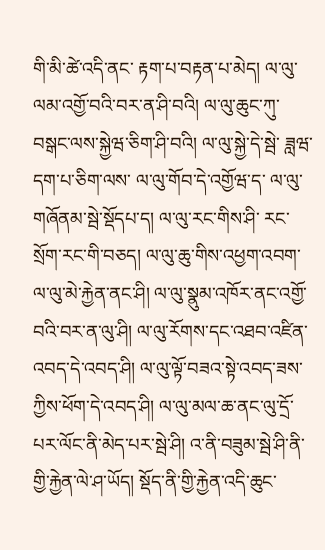གི་མི་ཚེ་འདི་ནང་ རྟག་པ་བརྟན་པ་མེད། ལ་ལུ་ལམ་འགྱོ་བའི་བར་ན་ཤི་བའི། ལ་ལུ་ཆུང་ཀུ་བསྒང་ལས་སྐྱེཝ་ཅིག་ཤི་བའི། ལ་ལུ་སྐྱེ་དེ་སྦེ་ ཟླཝ་དག་པ་ཅིག་ལས་ ལ་ལུ་གོབ་དེ་འགྱོཝ་ད་ ལ་ལུ་གཞོནམ་སྦེ་སྡོདཔ་ད། ལ་ལུ་རང་གིས་ཤི་ རང་སྲོག་རང་གི་བཅད། ལ་ལུ་ཆུ་གིས་འཕྱག་འབག་ ལ་ལུ་མེ་རྐྱེན་ནང་ཤི། ལ་ལུ་སྣུམ་འཁོར་ནང་འགྱོ་བའི་བར་ན་ལུ་ཤི། ལ་ལུ་རོགས་དང་འཐབ་འཛིན་འབད་དེ་འབད་ཤི། ལ་ལུ་ལྟོ་བཟའ་སྟེ་འབད་ཟས་ཀྱིས་ཕོག་དེ་འབད་ཤི། ལ་ལུ་མལ་ཆ་ནང་ལུ་དྲོ་པར་ལོང་ནི་མེད་པར་སྦེ་ཤི། འ་ནི་བཟུམ་སྦེ་ཤི་ནི་གྱི་རྐྱེན་ལེ་ཤ་ཡོད། སྡོད་ནི་གྱི་རྐྱེན་འདི་ཆུང་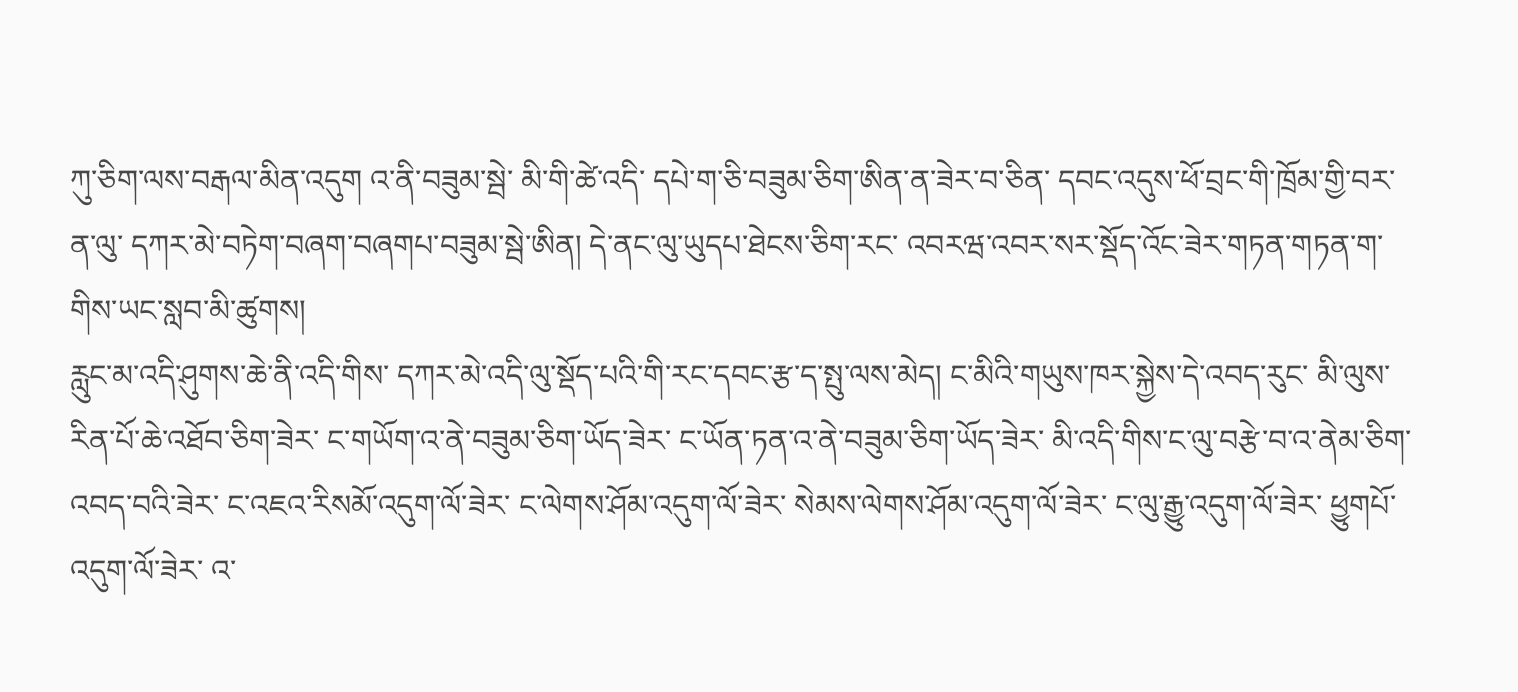ཀུ་ཅིག་ལས་བརྒལ་མིན་འདུག འ་ནི་བཟུམ་སྦེ་ མི་གི་ཚེ་འདི་ དཔེ་ག་ཅི་བཟུམ་ཅིག་ཨིན་ན་ཟེར་བ་ཅིན་ དབང་འདུས་ཕོ་བྲང་གི་ཁྲོམ་གྱི་བར་ན་ལུ་ དཀར་མེ་བཏེག་བཞག་བཞགཔ་བཟུམ་སྦེ་ཨིན། དེ་ནང་ལུ་ཡུདཔ་ཐེངས་ཅིག་རང་ འབརཝ་འབར་སར་སྡོད་འོང་ཟེར་གཏན་གཏན་ག་གིས་ཡང་སླབ་མི་ཚུགས།
རླུང་མ་འདི་ཤུགས་ཆེ་ནི་འདི་གིས་ དཀར་མེ་འདི་ལུ་སྡོད་པའི་གི་རང་དབང་རྩ་ད་སྤུ་ལས་མེད། ང་མིའི་གཡུས་ཁར་སྐྱེས་དེ་འབད་རུང་ མི་ལུས་རིན་པོ་ཆེ་འཐོབ་ཅིག་ཟེར་ ང་གཡོག་འ་ནེ་བཟུམ་ཅིག་ཡོད་ཟེར་ ང་ཡོན་ཏན་འ་ནེ་བཟུམ་ཅིག་ཡོད་ཟེར་ མི་འདི་གིས་ང་ལུ་བརྩེ་བ་འ་ནེམ་ཅིག་འབད་བའི་ཟེར་ ང་འཇའ་རིསམོ་འདུག་ལོ་ཟེར་ ང་ལེགས་ཤོམ་འདུག་ལོ་ཟེར་ སེམས་ལེགས་ཤོམ་འདུག་ལོ་ཟེར་ ང་ལུ་རྒྱུ་འདུག་ལོ་ཟེར་ ཕྱུགཔོ་འདུག་ལོ་ཟེར་ འ་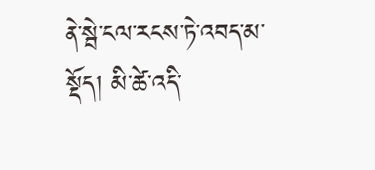ནེ་སྦེ་ངལ་རངས་ཏེ་འབད་མ་སྡོད། མི་ཚེ་འདི་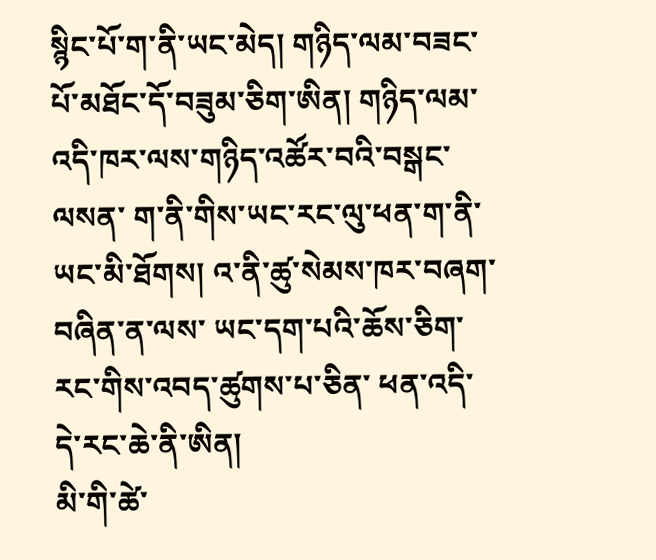སྙིང་པོ་ག་ནི་ཡང་མེད། གཉིད་ལམ་བཟང་པོ་མཐོང་དོ་བཟུམ་ཅིག་ཨིན། གཉིད་ལམ་འདི་ཁར་ལས་གཉིད་འཚོར་བའི་བསྒང་ལསན་ ག་ནི་གིས་ཡང་རང་ལུ་ཕན་ག་ནི་ཡང་མི་ཐོགས། འ་ནི་ཚུ་སེམས་ཁར་བཞག་བཞིན་ན་ལས་ ཡང་དག་པའི་ཆོས་ཅིག་ རང་གིས་འབད་ཚུགས་པ་ཅིན་ ཕན་འདི་དེ་རང་ཆེ་ནི་ཨིན།
མི་གི་ཚེ་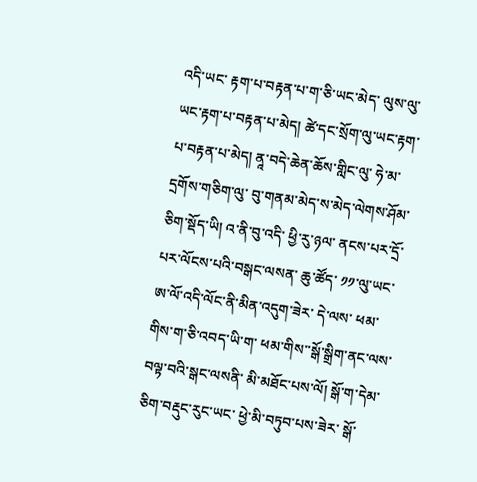འདི་ཡང་ རྟག་པ་བརྟན་པ་ག་ཅི་ཡང་མེད་ ལུས་ལུ་ཡང་རྟག་པ་བརྟན་པ་མེད། ཚེ་དང་སྲོག་ལུ་ཡང་རྟག་པ་བརྟན་པ་མེད། ནཱ་བདེ་ཆེན་ཆོས་གླིང་ལུ་ ཧེ་མ་དྲགོས་གཅིག་ལུ་ བུ་གནམ་མེད་ས་མེད་ལེགས་ཤོམ་ཅིག་སྡོད་ཡི། འ་ནི་བུ་འདི་ ཕྱི་རུ་ཉལ་ ནངས་པར་དྲོ་པར་ལོངས་པའི་བསྒང་ལསན་ ཆུ་ཚོད་ ༡༡་ལུ་ཡང་ ཨ་ལོ་འདི་ལོང་ནི་མིན་འདུག་ཟེར་ དེ་ལས་ ཕམ་གིས་ག་ཅི་འབད་ཡི་ག་ ཕམ་གིས་་སྒོ་སྒྲིག་ནང་ལས་བལྟ་བའི་སྒང་ལསནི་ མི་མཐོང་པས་ལོ། སྒོ་ག་དེམ་ཅིག་བརྡུང་རུང་ཡང་ ཕྱེ་མི་བཏུབ་པས་ཟེར་ སྒོ་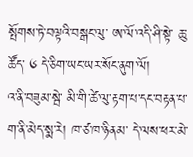སྤོགས་ཏེ་བལྟའི་བསྒང་ལུ་ ཨ་ལོ་འདི་ཤི་སྟེ་ ཆུ་ཚོད་ ༦ དེ་ཅིག་ཡང་ཡར་སོང་ནུག་ལོ།
འ་ནི་བཟུམ་སྦེ་ མི་གི་ཚེ་ལུ་རྟག་པ་དང་བརྟན་པ་ག་ནི་མེད་སྨ་རེ། ཁ་ཙ་ཁ་ཉིནམ་ དེ་ལས་ཕར་མེ་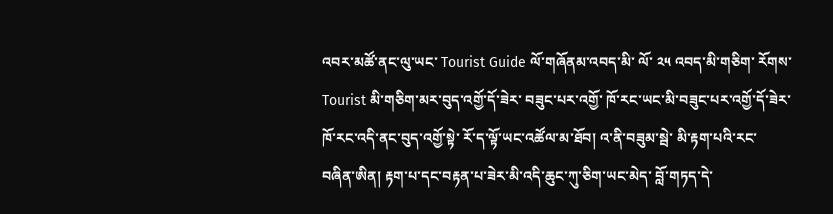འབར་མཚོ་ནང་ལུ་ཡང་ Tourist Guide ལོ་གཞོནམ་འབད་མི་ ལོ་ ༢༥ འབད་མི་གཅིག་ རོགས་ Tourist མི་གཅིག་མར་བུད་འགྱོ་དོ་ཟེར་ བཟུང་པར་འགྱོ་ ཁོ་རང་ཡང་མི་བཟུང་པར་འགྱོ་དོ་ཟེར་ ཁོ་རང་འདི་ནང་བུད་འགྱོ་སྟེ་ རོ་ད་ལྟོ་ཡང་འཚོལ་མ་ཐོབ། འ་ནི་བཟུམ་སྦེ་ མི་རྟག་པའི་རང་བཞིན་ཨིན། རྟག་པ་དང་བརྟན་པ་ཟེར་མི་འདི་ཆུང་ཀུ་ཅིག་ཡང་མེད་ བློ་གཏད་དེ་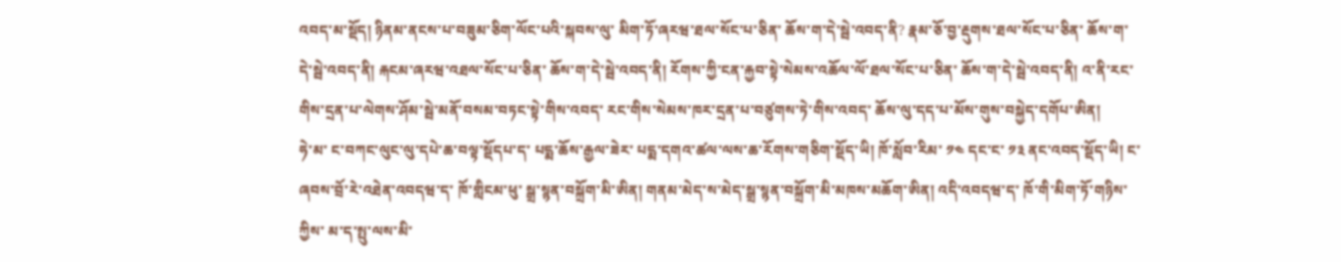འབད་མ་སྡོད། ཉིནམ་ནངས་པ་བཟུམ་ཅིག་ལོང་པའི་སྐབས་ལུ་ མིག་ཏོ་ཞརཝ་ཐལ་སོང་པ་ཅིན་ ཆོས་ག་དེ་སྦེ་འབད་ནི? རྣམ་ཅོ་བྱ་རྡུགས་ཐལ་སོང་པ་ཅིན་ ཆོས་ག་དེ་སྦེ་འབད་ནི། རྐངམ་ཞརཝ་འཐལ་སོང་པ་ཅིན་ ཆོས་ག་དེ་སྦེ་འབད་ནི། རོགས་ཀྱི་ངན་རྐྱབ་སྟེ་སེམས་འཆོལ་ལོ་ཐལ་སོང་པ་ཅིན་ ཆོས་ག་དེ་སྦེ་འབད་ནི། འ་ནི་རང་གིས་དྲན་པ་ལེགས་ཤོམ་སྦེ་མནོ་བསམ་བཏང་སྟེ་གིས་འབད་ རང་གིས་སེམས་ཁར་དྲན་པ་བཙུགས་ཏེ་གིས་འབད་ ཆོས་ལུ་དད་པ་མོས་གུས་བསྐྱེད་དགོཔ་ཨིན།
ཧེ་མ་ ང་བཀང་ལུང་ལུ་དཔེ་ཆ་བལྟ་སྡོདཔ་ད་ པདྨ་ཆོས་རྒྱལ་ཟེར་ པདྨ་དགའ་ཚལ་ལས་ཆ་རོགས་གཅིག་སྡོད་ཡི། ཁོ་སློབ་རིམ་ ༡༤ དང་ང་ ༡༣ ནང་འབད་སྡོད་ཡི། ང་ ཞབས་བྲོ་རེ་འཐེན་འབདཝ་ད་ ཁོ་གླིངམ་ཕུ་ སྒྲ་སྙན་བསྐྲོག་མི་ཨིན། གནམ་མེད་ས་མེད་སྒྲ་སྙན་བསྐྲོག་མི་མཁས་མཆོག་ཨིན། འདི་འབདཝ་ད་ ཁོ་གི་མིག་ཏོ་གཉིས་ཀྱིས་ མ་ད་སྤུ་ལས་མི་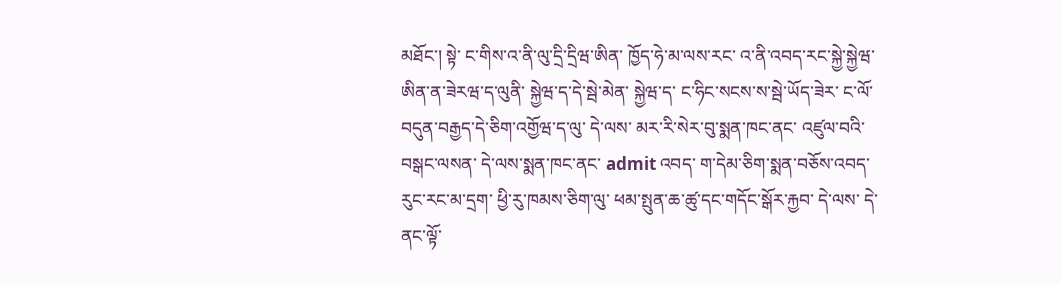མཐོང་། སྟེ་ ང་གིས་འ་ནི་ལུ་དྲི་དྲིཝ་ཨིན་ ཁྱོད་ཧེ་མ་ལས་རང་ འ་ནི་འབད་རང་སྐྱེ་སྐྱེཝ་ཨིན་ན་ཟེརཝ་ད་ལུནི་ སྐྱེཝ་ད་དེ་སྦེ་མེན་ སྐྱེཝ་ད་ ང་ཧིང་སངས་ས་སྦེ་ཡོད་ཟེར་ ང་ལོ་བདུན་བརྒྱད་དེ་ཅིག་འགྱོཝ་ད་ལུ་ དེ་ལས་ མར་རི་སེར་བུ་སྨན་ཁང་ནང་ འཛུལ་བའི་བསྒང་ལསན་ དེ་ལས་སྨན་ཁང་ནང་ admit འབད་ ག་དེམ་ཅིག་སྨན་བཅོས་འབད་རུང་རང་མ་དྲག་ ཕྱི་རུ་ཁམས་ཅིག་ལུ་ ཕམ་སྤུན་ཆ་ཚུ་དང་གདོང་སྒོར་རྐྱབ་ དེ་ལས་ དེ་ནང་ལྟོ་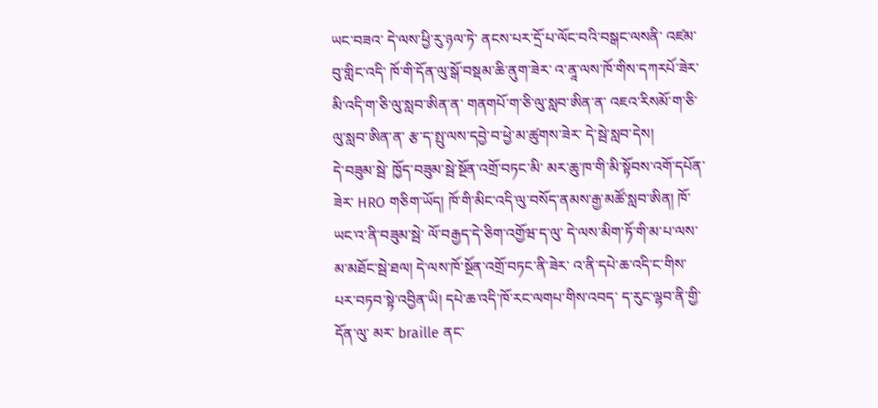ཡང་བཟའ་ དེ་ལས་ཕྱི་རུ་ཉལ་ཏེ་ ནངས་པར་དྲོ་པ་ལོང་བའི་བསྒང་ལསནི་ འཛམ་བུ་གླིང་འདི་ ཁོ་གི་དོན་ལུ་སྒོ་བསྡམ་ཆི་ནུག་ཟེར་ འ་ནཱ་ལས་ཁོ་གིས་དཀརཔོ་ཟེར་མི་འདི་ག་ཅི་ལུ་སླབ་ཨིན་ན་ གནགཔོ་ག་ཅི་ལུ་སླབ་ཨིན་ན་ འཇའ་རིསམོ་ག་ཅི་ལུ་སླབ་ཨིན་ན་ རྩ་ད་སྤུ་ལས་དབྱེ་བ་ཕྱེ་མ་ཚུགས་ཟེར་ དེ་སྦེ་སླབ་དེས།
དེ་བཟུམ་སྦེ་ ཁྱོད་བཟུམ་སྦེ་སྔོན་འགྲོ་བཏང་མི་ མར་ཆུ་ཁ་གི་མི་སྟོབས་འགོ་དཔོན་ཟེར་ HRO གཅིག་ཡོད། ཁོ་གི་མིང་འདི་ལུ་བསོད་ནམས་རྒྱ་མཚོ་སླབ་ཨིན། ཁོ་ཡང་འ་ནི་བཟུམ་སྦེ་ ལོ་བརྒྱད་དེ་ཅིག་འགྱོཝ་ད་ལུ་ དེ་ལས་མིག་ཏོ་གི་མ་པ་ལས་མ་མཐོང་སྦེ་ཐལ། དེ་ལས་ཁོ་སྔོན་འགྲོ་བཏང་ནི་ཟེར་ འ་ནི་དཔེ་ཆ་འདི་ང་གིས་ པར་བཏབ་སྟེ་འབྱིན་ཡི། དཔེ་ཆ་འདི་ཁོ་རང་ལགཔ་གིས་འབད་ ད་རུང་ལྷབ་ནི་གྱི་དོན་ལུ་ མར་ braille ནང་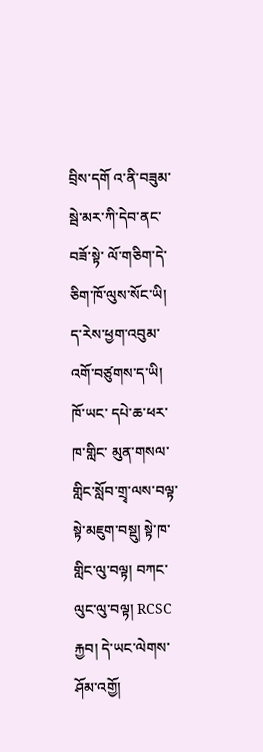བྲིས་དགོ འ་ནི་བཟུམ་སྦེ་མར་ཀི་དེབ་ནང་བཟོ་སྟེ་ ལོ་གཅིག་དེ་ཅིག་ཁོ་ལུས་སོང་ཡི། ད་རེས་ཕྱག་འབུམ་འགོ་བཙུགས་ད་ཡི། ཁོ་ཡང་ དཔེ་ཆ་ཕར་ཁ་གླིང་ མུན་གསལ་གླིང་སློབ་གྲྭ་ལས་བལྟ་སྟེ་མཇུག་བསྡུ། སྟེ་ཁ་གླིང་ལུ་བལྟ། བཀང་ལུང་ལུ་བལྟ། RCSC རྐྱབ། དེ་ཡང་ལེགས་ཤོམ་འགྱོ།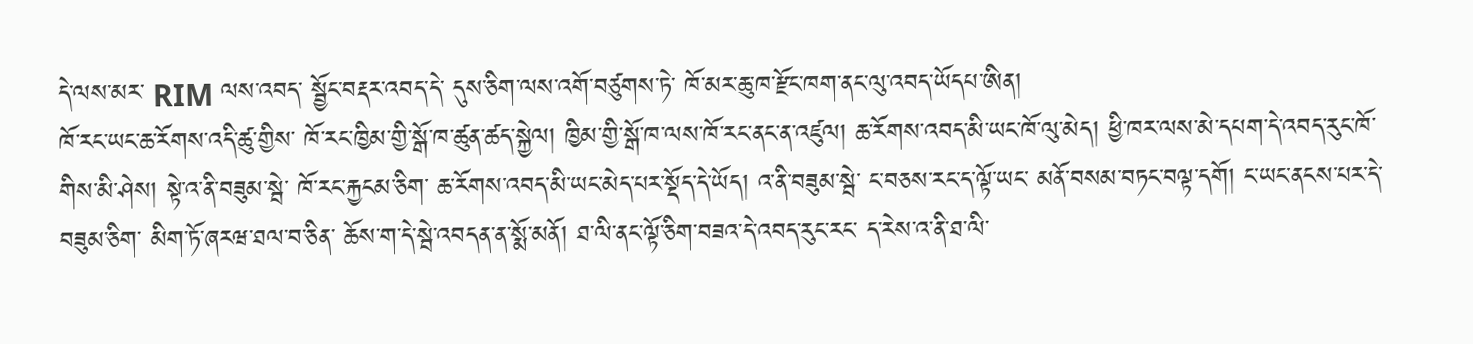དེ་ལས་མར་ RIM ལས་འབད་ སྦྱོང་བརྡར་འབད་དེ་ དུས་ཅིག་ལས་འགོ་བཙུགས་ཏེ་ ཁོ་མར་ཆུ་ཁ་རྫོང་ཁག་ནང་ལུ་འབད་ཡོདཔ་ཨིན།
ཁོ་རང་ཡང་ཆ་རོགས་འདི་ཚུ་གྱིས་ ཁོ་རང་ཁྱིམ་གྱི་སྒོ་ཁ་ཚུན་ཚད་སྐྱེལ། ཁྱིམ་གྱི་སྒོ་ཁ་ལས་ཁོ་རང་ནང་ན་འཛུལ། ཆ་རོགས་འབད་མི་ཡང་ཁོ་ལུ་མེད། ཕྱི་ཁར་ལས་མེ་དཔག་དེ་འབད་རུང་ཁོ་གིས་མི་ཤེས། སྟེ་འ་ནི་བཟུམ་སྦེ་ ཁོ་རང་རྐྱངམ་ཅིག་ ཆ་རོགས་འབད་མི་ཡང་མེད་པར་སྡོད་དེ་ཡོད། འ་ནི་བཟུམ་སྦེ་ ང་བཅས་རང་ད་ལྟོ་ཡང་ མནོ་བསམ་བཏང་བལྟ་དགོ། ང་ཡང་ནངས་པར་དེ་བཟུམ་ཅིག་ མིག་ཏོ་ཞརཝ་ཐལ་བ་ཅིན་ ཆོས་ག་དེ་སྦེ་འབདན་ན་སྨོ་མནོ། ཐ་ལི་ནང་ལྟོ་ཅིག་བཟའ་དེ་འབད་རུང་རང་ ད་རེས་འ་ནི་ཐ་ལི་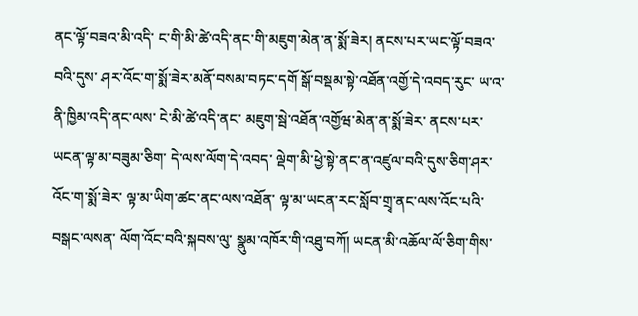ནང་ལྟོ་བཟའ་མི་འདི་ ང་གི་མི་ཚེ་འདི་ནང་གི་མཇུག་མེན་ན་སྨོ་ཟེར། ནངས་པར་ཡང་ལྟོ་བཟའ་བའི་དུས་ ཤར་འོང་ག་སྨོ་ཟེར་མནོ་བསམ་བཏང་དགོ སྒོ་བསྡམ་སྟེ་འཐོན་འགྱོ་དེ་འབད་རུང་ ཡ་འ་ནི་ཁྱིམ་འདི་ནང་ལས་ ངེ་མི་ཚེ་འདི་ནང་ མཇུག་སྦེ་འཐོན་འགྱོཝ་མེན་ན་སྨོ་ཟེར་ ནངས་པར་ཡངན་ལྟ་མ་བཟུམ་ཅིག་ དེ་ལས་ལོག་དེ་འབད་ ལྡེག་མི་ཕྱེ་སྟེ་ནང་ན་འཛུལ་བའི་དུས་ཅིག་ཤར་འོང་ག་སྨོ་ཟེར་ ལྟ་མ་ཡིག་ཚང་ནང་ལས་འཐོན་ ལྟ་མ་ཡངན་རང་སློབ་གྲྭ་ནང་ལས་འོང་པའི་བསྒང་ལསན་ ལོག་འོང་བའི་སྐབས་ལུ་ སྣུམ་འཁོར་གི་འཐུ་བཀོ། ཡངན་མི་འཆོལ་ལོ་ཅིག་གིས་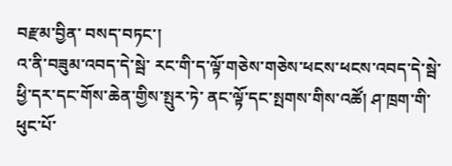བརྫམ་བྱིན་ བསད་བཏང་།
འ་ནི་བཟུམ་འབད་དེ་སྦེ་ རང་གི་ད་ལྟོ་གཅེས་གཅེས་ཕངས་ཕངས་འབད་དེ་སྦེ་ ཕྱི་དར་དང་གོས་ཆེན་གྱིས་སྤུར་ཏེ་ ནང་ལྟོ་དང་སྤགས་གིས་འཚོ། ཤ་ཁྲག་གི་ཕུང་པོ་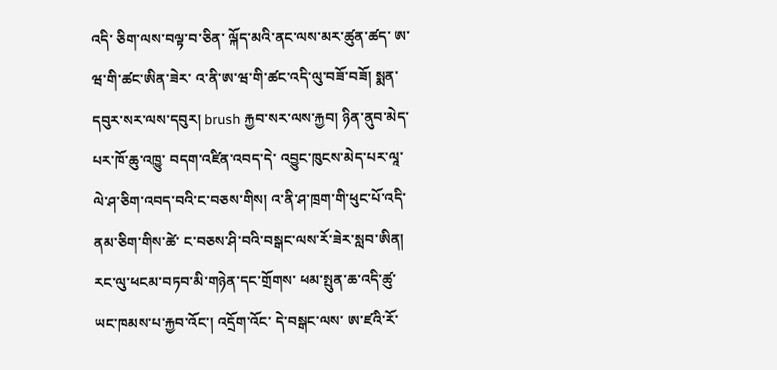འདི་ ཅིག་ལས་བལྟ་བ་ཅིན་ ལྐོད་མའི་ནང་ལས་མར་ཚུན་ཚད་ ཨ་ཝ་གི་ཚང་ཨིན་ཟེར་ འ་ནི་ཨ་ཝ་གི་ཚང་འདི་ལུ་བཟོ་བཟོ། སྨན་དབུར་སར་ལས་དབུར། brush རྐྱབ་སར་ལས་རྐྱབ། ཉིན་ནུབ་མེད་པར་ཁོ་ཆུ་འཁྱུ་ བདག་འཛིན་འབད་དེ་ འབྱུང་ཁུངས་མེད་པར་ལཱ་ལེ་ཤ་ཅིག་འབད་བའི་ང་བཅས་གིས། འ་ནི་ཤ་ཁྲག་གི་ཕུང་པོ་འདི་ ནམ་ཅིག་གིས་ཚེ་ ང་བཅས་ཤི་བའི་བསྒང་ལས་རོ་ཟེར་སླབ་ཨིན།
རང་ལུ་ཕངམ་བཏབ་མི་གཉེན་དང་གྲོགས་ ཕམ་སྤུན་ཆ་འདི་ཚུ་ཡང་ཁམས་པ་རྐྱབ་འོང་། འདྲོག་འོང་ དེ་བསྒང་ལས་ ཨ་ཛའི་རོ་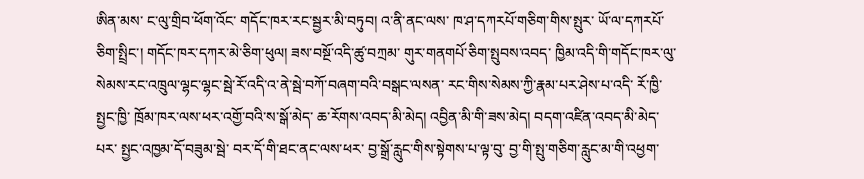ཨིན་མས་ ང་ལུ་གྲིབ་ཕོག་འོང་ གདོང་ཁར་རང་སྦྱར་མི་བཏུབ། འ་ནི་ནང་ལས་ ཁ་ཤ་དཀརཔོ་གཅིག་གིས་སྤུར་ ཡོ་ལ་དཀརཔོ་ཅིག་སྤྲིང་། གདོང་ཁར་དཀར་མེ་ཅིག་ཕུལ། ཟས་བསྔོ་འདི་ཚུ་བཀྲམ་ གུར་གནགཔོ་ཅིག་སྤུབས་འབད་ ཁྱིམ་འདི་གི་གདོང་ཁར་ལུ་ སེམས་རང་འཁྲུལ་ལྷང་ལྷང་སྦེ་རོ་འདི་འ་ནེ་སྦེ་བཀོ་བཞག་བའི་བསྒང་ལསན་ རང་གིས་སེམས་ཀྱི་རྣམ་པར་ཤེས་པ་འདི་ རོ་ཁྱི་སྤྱང་ཁྱི་ ཁྲོམ་ཁར་ལས་ཕར་འགྱོ་བའི་ས་སྒོ་མེད་ ཆ་རོགས་འབད་མི་མེད། འབྱིན་མི་གི་ཟས་མེད། བདག་འཛིན་འབད་མི་མེད་པར་ སྤྱང་འཁྱམ་དོ་བཟུམ་སྦེ་ བར་དོ་གི་ཐང་ནང་ལས་ཕར་ བྱ་སྒྲོ་རླུང་གིས་སྟེགས་པ་ལྟ་བུ་ བྱ་གི་སྤུ་གཅིག་རླུང་མ་གི་འཕྱག་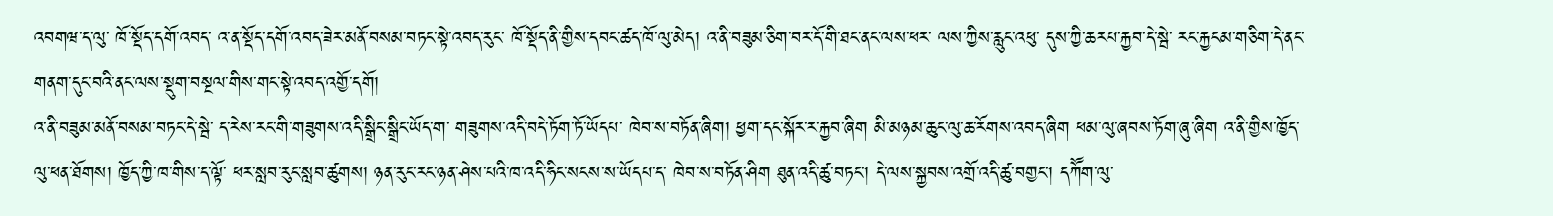འབགཝ་ད་ལུ་ ཁོ་སྡོད་དགོ་འབད་ འ་ན་སྡོད་དགོ་འབད་ཟེར་མནོ་བསམ་བཏང་སྟེ་འབད་རུང་ ཁོ་སྡོད་ནི་གྱིས་དབང་ཚད་ཁོ་ལུ་མེད། འ་ནི་བཟུམ་ཅིག་བར་དོ་གི་ཐང་ནང་ལས་ཕར་ ལས་ཀྱིས་རླུང་འཕུ་ དུས་ཀྱི་ཆརཔ་རྐྱབ་དེ་སྦེ་ རང་རྐྱངམ་གཅིག་དེ་ནང་ གནག་དུང་བའི་ནང་ལས་སྡུག་བསྔལ་གིས་གང་སྟེ་འབད་འགྱོ་དགོ།
འ་ནི་བཟུམ་མནོ་བསམ་བཏང་དེ་སྦེ་ ད་རེས་རང་གི་གཟུགས་འདི་སྒྲིང་སྒྲིང་ཡོད་ག་ གཟུགས་འདི་བདེ་ཏོག་ཏོ་ཡོདཔ་ ཁེབ་ས་བཏོན་ཞིག། ཕྱག་དང་སྐོར་ར་རྐྱབ་ཞིག མི་མཉམ་ཆུང་ལུ་ཆ་རོགས་འབད་ཞིག ཕམ་ལུ་ཞབས་ཏོག་ཞུ་ཞིག འ་ནི་གྱིས་ཁྱོད་ལུ་ཕན་ཐོགས། ཁྱོད་ཀྱི་ཁ་གིས་ད་ལྟོ་ ཕར་སླབ་རུང་སླབ་ཚུགས། ཉན་རུང་རང་ཉན་ཤེས་པའི་ཁ་འདི་ཧིང་སངས་ས་ཡོདཔ་ད་ ཁེབ་ས་བཏོན་ཤིག ཐུན་འདི་ཚུ་བཏང་། དེ་ལས་སྐྱབས་འགྲོ་འདི་ཚུ་བགྱང་། དཀཽག་ལུ་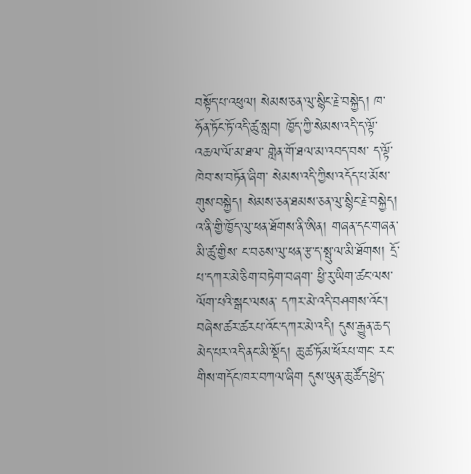བསྟོད་པ་འཕུལ། སེམས་ཅན་ལུ་སྙིང་རྗེ་བསྐྱེད། ཁ་ཧོན་ཏོང་ཏོ་འདི་ཚུ་སླབ། ཁྱོད་ཀྱི་སེམས་འདི་ད་ལྟོ་ འཆལ་ལོ་མ་ཐལ་ གླེན་གོ་ཐལ་མ་འབད་བས་ ད་ལྟོ་ཁེབ་ས་བཏོན་ཞིག་ སེམས་འདི་ཀྱིས་འདོད་པ་མོས་གུས་བསྐྱེད། སེམས་ཅན་ཐམས་ཅན་ལུ་སྙིང་རྗེ་བསྐྱེད། འ་ནི་གྱི་ཁྱོད་ལུ་ཕན་ཐོགས་ནི་ཨིན། གཞན་དང་གཞན་མི་ཚུ་གྱིས་ ང་བཅས་ལུ་ཕན་རྩ་ད་སྤུ་ལ་མི་ཐོགས། དྲོ་པ་དཀར་མེ་ཅིག་བཏེག་བཞག་ ཕྱི་རུ་ཡིག་ཚང་ལས་ལོག་པའི་སྒང་ལསན་ དཀར་མེ་འདི་བཤགས་འོང་། བཞེས་ཚར་ཚརཔ་འོང་དཀར་མེ་འདི། དུས་རྒྱུན་ཆད་མེད་པར་འདི་ནང་མི་སྡོད། ཆུ་ཚ་ཏོམ་ཕོརཔ་གང་ རང་གིས་གདོང་ཁར་བཀལ་ཞིག དུས་ཡུན་ཆུ་ཚོད་ཕྱེད་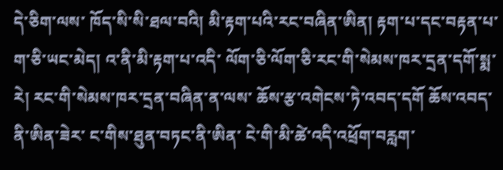དེ་ཅིག་ལས་ ཁོད་སི་སི་ཐལ་བའི། མི་རྟག་པའི་རང་བཞིན་ཨིན། རྟག་པ་དང་བརྟན་པ་ག་ཅི་ཡང་མེད། འ་ནི་མི་རྟག་པ་འདི་ ལོག་ཅི་ལོག་ཅི་རང་གི་སེམས་ཁར་དྲན་དགོ་སྨ་རེ། རང་གི་སེམས་ཁར་དྲན་བཞིན་ན་ལས་ ཆོས་རྩ་འགེངས་ཏེ་འབད་དགོ ཆོས་འབད་ནི་ཨིན་ཟེར་ ང་གིས་ཐུན་བཏང་ནི་ཨིན་ ངེ་གི་མི་ཚེ་འདི་འཕྲོག་བརླག་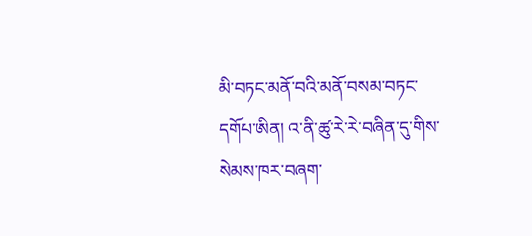མི་བཏང་མནོ་བའི་མནོ་བསམ་བཏང་དགོཔ་ཨིན། འ་ནི་ཚུ་རེ་རེ་བཞིན་དུ་གིས་སེམས་ཁར་བཞག་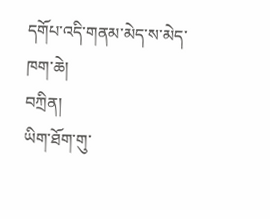དགོཔ་འདི་གནམ་མེད་ས་མེད་ཁག་ཆེ།
བཀྲིན།
ཡིག་ཐོག་གུ་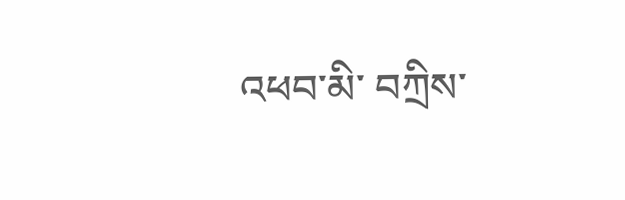འཕབ་མི་ བཀྲིས་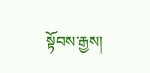སྟོབས་རྒྱས།